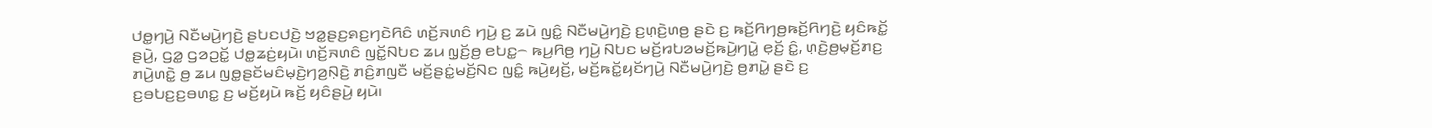ꤓꤥ꤭ꤚꤣꤧ꤬ ꤡꤢꤪꤗꤣꤧ꤬ꤚꤢꤧ꤬ ꤔꤝꤢꤓꤢꤧ꤬ ꤠꤤ꤭ꤔꤢ꤬ꤎꤢ꤬ꤚꤢꤧꤖꤢꤨ ꤛꤢꤩ꤬ꤏꤛꤢꤨ ꤚꤣꤧ꤬ ꤢ꤬ ꤘꤣꤧ ꤜꤢꤨ꤭ ꤡꤢꤪꤗꤣꤧ꤬ꤚꤢꤧ꤬ ꤢ꤬ꤛ꤫ꤢꤧ꤬ꤛꤥ꤬ ꤔꤢꤧ ꤢ꤬ ꤒꤢꤩ꤬ꤖꤚꤥ꤬ꤒꤢꤩ꤬ꤖꤚꤢꤧ꤬ ꤟꤢꤨꤒꤢꤩ꤭ ꤔꤣꤧ꤬, ꤞꤤ꤭ ꤞꤤꤑꤢꤩ꤭ ꤓꤥ꤭ꤘꤢꤦ꤬ꤟꤣꤧ꤯ ꤛꤢꤩ꤬ꤏꤛꤢꤨ ꤜꤢꤩ꤭ꤡꤝꤢ ꤘꤣ ꤜ꤫ꤢꤩ꤬ꤥ꤬ ꤕꤝꤢ꤭꤮ ꤒꤣ꤬ꤖꤥ꤬ ꤚꤣꤧ꤬ ꤡꤝꤢ ꤗꤢꤩ꤬ꤙꤝꤤꤗꤢꤩ꤬ꤒꤣꤧ꤬ꤚꤣꤧ꤭ ꤕ꤫ꤢꤩ꤬ ꤢꤨ꤭, ꤛ꤫ꤢꤧ꤬ꤥ꤬ꤗ꤫ꤢꤩ꤬ꤊꤢ꤬ ꤊꤣꤧ꤬ꤛꤢꤧ꤭ ꤥ꤬ ꤘꤣ ꤜꤥ꤭ꤔꤢꤩꤗꤢꤨꤗ꤫ꤢꤧ꤬ꤚꤤ꤬ꤡ꤫ꤢꤧ꤬ ꤊꤢꤨ꤬ꤊꤜꤢꤪ ꤗꤢꤩ꤬ꤔꤢꤦ꤭ꤗꤢꤩ꤬ꤡꤢ ꤜꤢꤨ꤭ ꤒꤣꤧ꤬ꤟꤢꤩ꤬, ꤗꤢꤩ꤬ꤒꤢꤩ꤭ꤟꤢꤩꤚꤣꤧ꤬ ꤡꤢꤪꤗꤣꤧ꤬ꤚꤢꤧ꤬ ꤥ꤬ꤊꤣꤧ꤭ ꤔꤢꤧ ꤢ꤬ ꤢ꤬ꤋꤝꤢ꤬ꤢ꤬ꤋꤛꤢ꤭ ꤢ꤬ ꤗꤢꤩ꤬ꤟꤣꤧ ꤒꤢꤩ꤬ ꤟꤢꤨꤔꤣꤧ꤬ ꤟꤣꤧ꤯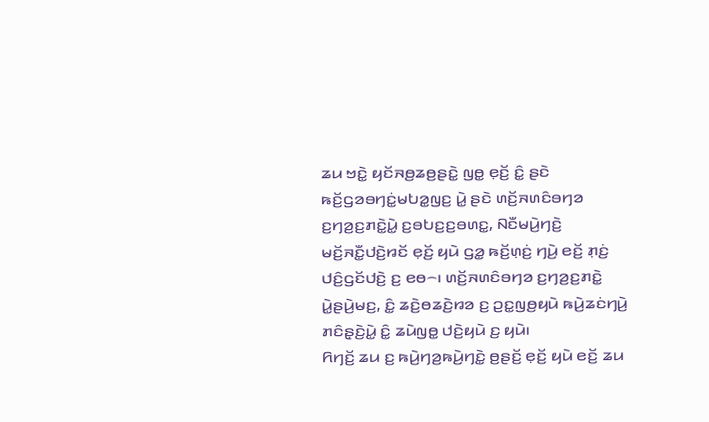ꤘꤣ ꤠꤢꤧ꤭ ꤟꤢꤩꤏꤥ꤬ꤘꤥ꤬ꤔꤢꤧ꤭ ꤜꤥ꤭ ꤕ꤫ꤢꤩ꤬ ꤢꤨ꤭ ꤔꤢꤧ ꤒꤢꤩ꤬ꤞꤤꤋꤚꤢꤦ꤭ꤗꤝꤤ꤭ꤜꤢ꤬ ꤣꤧ꤭ ꤔꤢꤧ ꤛꤢꤩ꤬ꤏꤛꤢꤨꤋꤚꤤ ꤢ꤬ꤚꤤ꤬ꤢ꤬ꤊꤢꤧ꤭ꤣꤧ꤭ ꤢ꤬ꤋꤝꤢ꤬ꤢ꤬ꤋꤛꤢ꤭, ꤡꤢꤪꤗꤣꤧ꤬ꤚꤢꤧ꤬ ꤗꤢꤩ꤬ꤏꤢꤪ꤭ꤓꤢꤧ꤬ꤙꤢꤩ ꤕ꤫ꤢꤩ꤬ ꤟꤣꤧ ꤞꤤ꤭ ꤒꤢꤩ꤬ꤛ꤫ꤢꤦ꤬ ꤚꤣꤧ꤬ ꤕꤢꤩ꤬ ꤊ꤫ꤢꤦ꤬ ꤓꤢꤨ꤬ꤞꤢꤩꤓꤢꤧ꤬ ꤢ꤬ ꤕꤥ꤮꤯ ꤛꤢꤩ꤬ꤏꤛꤢꤨꤋꤚꤤ ꤢ꤬ꤚꤤ꤬ꤢ꤬ꤊꤢꤧ꤭ ꤣꤧ꤭ꤔꤣꤧ꤬ꤗꤢ꤬, ꤢꤨ꤭ ꤘꤢꤧ꤬ꤥꤘꤢꤧ꤬ꤙꤤ ꤢ꤬ ꤑꤢ꤭ꤜꤥ꤬ꤟꤣꤧ ꤒꤣꤧ꤬ꤘꤢꤦꤚꤣꤧ꤬ ꤊꤢꤨꤔ꤫ꤢꤧ꤬ꤣꤧ꤭ ꤢꤨ꤭ ꤘꤣꤧꤜꤥ꤭ ꤓꤢꤧ꤬ꤟꤣꤧ ꤢ꤬ ꤟꤣꤧ꤯
ꤖꤚꤢꤩ꤬ ꤘꤣ ꤢ꤬ ꤒꤣꤧ꤬ꤚꤤ꤬ꤒꤣꤧ꤬ꤚꤢꤧ꤭ ꤥ꤬ꤔꤢꤩ꤬ ꤕ꤫ꤢꤩ꤬ ꤟꤣꤧ ꤕꤢꤩ꤬ ꤘꤣ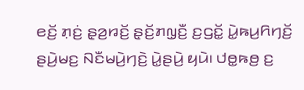ꤕꤢꤩ꤬ ꤊ꤫ꤢꤦ꤬ ꤔ꤫ꤤ꤬ꤙꤢꤩ꤬ ꤔ꤫ꤢꤩ꤬ꤊꤜ꤫ꤢꤪ꤬ ꤢ꤬ꤞꤢꤩ꤭ ꤣꤧ꤭ꤒꤣ꤬ꤖꤚꤢꤩ꤬ ꤔꤣꤧ꤬ꤗꤢ꤬ ꤡꤢꤪꤗꤣꤧ꤬ꤚꤢꤧ꤬ ꤣꤧ꤭ꤔꤣꤧ꤬ ꤟꤣꤧ꤯ ꤓꤥ꤭ꤒꤥ꤬ ꤢ꤬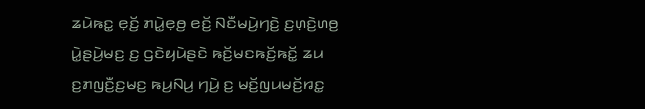ꤘꤣꤧꤒꤢ꤭ ꤕ꤫ꤢꤩ꤬ ꤊꤣꤧ꤭ꤕ꤫ꤥ꤬ ꤕꤢꤩ꤬ ꤡꤢꤪꤗꤣꤧ꤬ꤚꤢꤧ꤬ ꤢ꤬ꤛ꤫ꤢꤧ꤬ꤛꤥ꤬ ꤣꤧ꤭ꤔꤣꤧ꤬ꤗꤢ꤬ ꤢ꤬ ꤞꤢꤧꤟꤣꤧꤔꤢꤧ ꤒꤢꤩ꤬ꤗꤢꤒꤢꤩ꤬ꤒꤢꤩ꤭ ꤘꤣ ꤢ꤬ꤊꤜꤢꤪ꤬ꤢ꤬ꤗꤢ꤬ ꤒꤣ꤬ꤡꤣ꤬ ꤚꤣꤧ꤬ ꤢ꤬ ꤗꤢꤩ꤬ꤜꤣꤗꤢꤩ꤬ꤙꤢ꤭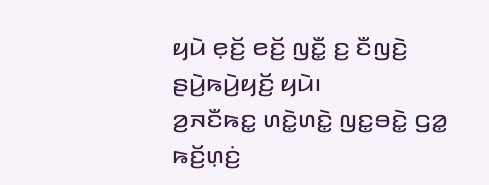ꤟꤣꤧ ꤕ꤫ꤢꤩ꤬ ꤕꤢꤩ꤬ ꤜꤢꤪ꤭ ꤢ꤬ ꤢꤪꤜꤢꤧ꤬ ꤔꤣꤧ꤬ꤒꤣꤧ꤬ꤟꤢꤩ꤬ ꤟꤣꤧ꤯
ꤤ꤬ꤏꤢꤪꤒꤢ꤭ ꤛꤢꤧ꤭ꤛꤢꤧ꤭ ꤜꤢ꤭ꤋꤢꤧ꤭ ꤞꤤ꤭ ꤒꤢꤩ꤬ꤛ꤫ꤢꤦ꤬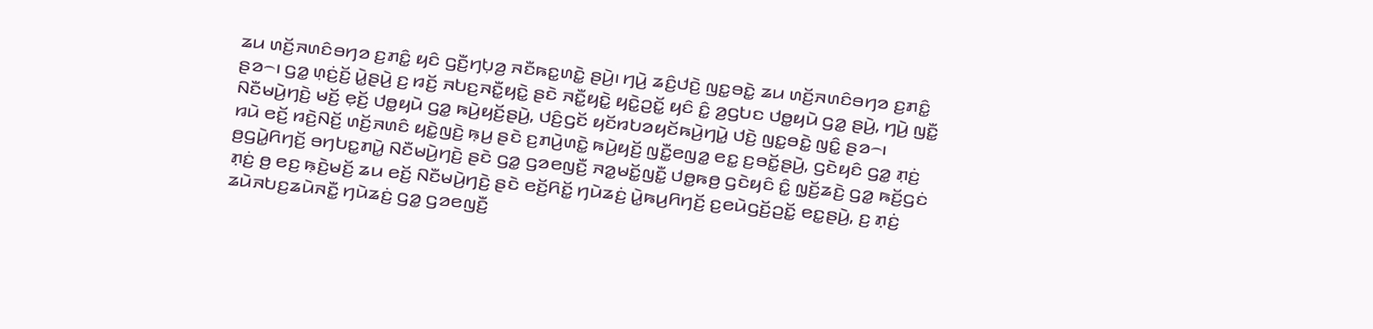ꤘꤣ ꤛꤢꤩ꤬ꤏꤛꤢꤨꤋꤚꤤ ꤢ꤬ꤊꤢꤨ꤭ ꤟꤢꤨ ꤞꤢꤪ꤬ꤚꤝ꤫ꤤ꤬ ꤏꤢꤪꤒꤢ꤭ꤛꤢꤧ꤭ ꤔꤣꤧ꤬꤯ ꤚꤣꤧ꤬ ꤘꤢꤨ꤬ꤓꤢꤧ꤬ ꤜꤢ꤭ꤋꤢꤧ꤭ ꤘꤣ ꤛꤢꤩ꤬ꤏꤛꤢꤨꤋꤚꤤ ꤢ꤬ꤊꤢꤨ꤭ ꤔꤤ꤮꤯ ꤞꤤ꤭ ꤛ꤫ꤢꤦ꤬ꤢꤩ꤬ ꤣꤧ꤭ꤔꤣꤧ꤬ ꤢ꤬ ꤙꤢꤩ꤬ ꤏꤝꤢ꤬ꤏꤢꤪ꤭ꤟꤢꤧ꤭ ꤔꤢꤧ ꤏꤢꤪ꤭ꤟꤢꤧ꤭ ꤟꤢꤧ꤭ꤑꤢꤩ꤭ ꤟꤢꤨ ꤢꤨ꤭ ꤤ꤬ꤞꤝꤢ ꤓꤥ꤭ꤟꤣꤧ ꤞꤤ꤭ ꤔꤣꤧ꤬, ꤚꤣꤧ꤬ ꤜꤢꤪ꤭ ꤡꤢꤪꤗꤣꤧ꤬ꤚꤢꤧ꤬ ꤗꤢꤩ꤬ ꤕ꤫ꤢꤩ꤬ ꤓꤥ꤭ꤟꤣꤧ ꤞꤤ꤭ ꤒꤣꤧ꤬ꤟꤢꤩ꤬ꤔꤣꤧ꤬, ꤓꤢꤨ꤬ꤞꤢꤩ ꤟꤢꤩꤙꤝꤤꤟꤢꤩꤒꤣꤧ꤬ꤚꤣꤧ꤭ ꤓꤢꤧ꤬ ꤜꤢ꤭ꤋꤢꤧ꤭ ꤜꤢꤨ꤭ ꤔꤤ꤮꤯
ꤙꤣꤧ ꤕꤢꤩ꤬ ꤙꤢꤧ꤬ꤡꤢꤩ꤬ ꤛꤢꤩ꤬ꤏꤛꤢꤨ ꤟꤢꤧ꤭ꤜꤢꤧ꤬ ꤒ꤫ꤣ꤬ ꤔꤢꤧ ꤢ꤬ꤊꤣꤧ꤬ꤛꤢꤧ꤭ ꤒꤣꤧ꤬ꤟꤢꤩ꤬ ꤜꤢꤪ꤭ꤕꤜꤤ꤭ ꤕꤢ꤭ ꤢ꤬ꤋꤢꤩ꤭ꤔꤣꤧ꤬, ꤞꤢꤧꤟꤢꤨ ꤞꤤ꤭ ꤊ꤫ꤢꤦ꤬ ꤥ꤬ꤞꤣꤧ꤭ꤖꤚꤢꤩ꤬ ꤋꤚꤝꤢ꤭ꤊꤣꤧ꤭ ꤡꤢꤪꤗꤣꤧ꤬ꤚꤢꤧ꤬ ꤔꤢꤧ ꤞꤤ꤭ ꤞꤤꤕꤜꤢꤪ꤬ ꤏꤤ꤭ꤗꤢꤩ꤭ꤜꤢꤪ꤭ ꤓꤥ꤭ꤒꤥ꤬ ꤞꤢꤧꤟꤢꤨ ꤢꤨ꤭ ꤜ꤫ꤢꤩ꤬ꤘꤢꤧ꤬ ꤞꤤ꤭ ꤒꤢꤩ꤬ꤞꤢꤦ ꤊ꤫ꤢꤦ꤬ ꤥ꤬ ꤕꤢ꤬ ꤒ꤫ꤢꤧ꤬ꤗꤢꤩ꤬ ꤘꤣ ꤕꤢꤩ꤬ ꤡꤢꤪꤗꤣꤧ꤬ꤚꤢꤧ꤬ ꤔꤢꤧ ꤕꤢꤩ꤬ꤖꤢꤩ꤭ ꤚꤣꤧꤘꤢꤦ꤬ ꤣꤧ꤭ꤒꤣ꤬ꤖꤚꤢꤩ꤬ ꤢ꤬ꤕꤣꤧꤞꤢꤩ꤬ꤑꤢꤩ꤭ ꤕꤢ꤭ꤔꤣꤧ꤬, ꤢ꤬ ꤊ꤫ꤢꤦ꤬ ꤘꤣꤧꤏꤝꤢ꤬ꤘꤣꤧꤏꤢꤪ꤭ ꤚꤣꤧꤘꤢꤦ꤬ ꤞꤤ꤭ ꤞꤤꤕꤜꤢꤪ꤬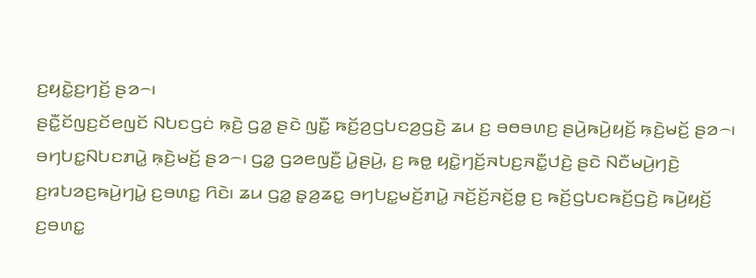ꤢ꤬ꤟꤢꤧ꤭ꤢ꤬ꤚꤢꤩ꤬ ꤔꤤ꤮꤯
ꤔꤢꤪ꤭ꤢꤩꤜꤢ꤬ꤢꤩꤕꤜꤢꤩ ꤡꤝꤢꤞꤢꤦ ꤒ꤫ꤢꤧ꤬ ꤞꤤ꤭ ꤔꤢꤧ ꤜꤢꤪ꤭ ꤒꤢꤩ꤬ꤤ꤬ꤞꤝꤢꤤ꤬ꤞꤢꤧ꤬ ꤘꤣ ꤢ꤬ ꤋꤥꤋꤛꤢ꤬ ꤔꤣꤧ꤬ꤒꤣꤧ꤬ꤟꤢꤩ꤬ ꤒ꤫ꤢꤧ꤬ꤗꤢꤩ꤬ ꤔꤤ꤮꤯ ꤋꤚꤝꤢ꤭ꤡꤝꤢꤊꤣꤧ꤭ ꤒ꤫ꤢꤧ꤬ꤗꤢꤩ꤬ ꤔꤤ꤮꤯ ꤞꤤ꤭ ꤞꤤꤕꤜꤢꤪ꤬ ꤣꤧ꤭ꤔꤣꤧ꤬, ꤢ꤬ ꤒꤥ꤭ ꤟꤢꤧ꤭ꤚꤢꤩ꤬ꤏꤝꤢ꤬ꤏꤢꤪ꤭ꤓꤢꤧ꤬ ꤔꤢꤧ ꤡꤢꤪꤗꤣꤧ꤬ꤚꤢꤧ꤬ ꤢ꤬ꤙꤝꤤꤢ꤬ꤒꤣꤧ꤬ꤚꤣꤧ꤭ ꤢ꤬ꤋꤛꤢ꤭ ꤖꤢꤧ꤯ ꤘꤣ ꤞꤤ꤭ ꤔ꤫ꤤ꤬ꤘꤢ꤭ ꤋꤚꤝꤢ꤭ꤗꤢꤩ꤬ꤊꤣꤧ꤭ ꤏꤢꤩ꤬ꤢꤩ꤬ꤏꤢꤩ꤬ꤥ꤭ ꤢ꤬ ꤒꤢꤩ꤬ꤞꤝꤢꤒꤢꤩ꤬ꤞꤢꤧ꤬ ꤒꤣꤧ꤬ꤟꤢꤩ꤬ ꤢ꤬ꤋꤛꤢ꤭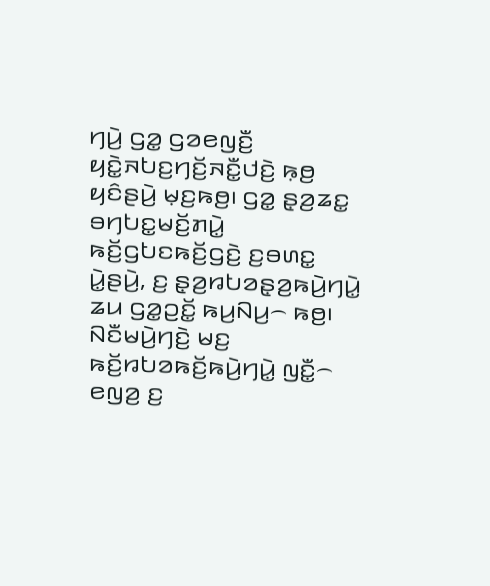ꤚꤣꤧ꤬ ꤞꤤ꤭ ꤞꤤꤕꤜꤢꤪ꤬ ꤟꤢꤧ꤭ꤏꤝꤢ꤬ꤚꤢꤩ꤬ꤏꤢꤪ꤭ꤓꤢꤧ꤬ ꤒ꤫ꤥ꤬ ꤟꤢꤨꤔꤣꤧ꤬ ꤗ꤫ꤢ꤬ꤒꤥ꤬꤯ ꤞꤤ꤭ ꤔ꤫ꤤ꤬ꤘꤢ꤭ ꤋꤚꤝꤢ꤭ꤗꤢꤩ꤬ꤊꤣꤧ꤭ ꤒꤢꤩ꤬ꤞꤝꤢꤒꤢꤩ꤬ꤞꤢꤧ꤬ ꤢ꤬ꤋꤛꤢ꤭ ꤣꤧ꤭ꤔꤣꤧ꤬, ꤢ꤬ ꤔ꤫ꤤ꤬ꤙꤝꤤꤔ꤫ꤤ꤬ꤒꤣꤧ꤬ꤚꤣꤧ꤭ ꤘꤣ ꤞꤤ꤭ꤑꤢꤩ꤭ ꤒꤣ꤬ꤡꤣ꤬꤮ ꤒꤥ꤬꤯
ꤡꤢꤪꤗꤣꤧ꤬ꤚꤢꤧ꤬ ꤗꤢ꤬ ꤒꤢꤩ꤬ꤙꤝꤤꤒꤢꤩ꤬ꤒꤣꤧ꤬ꤚꤣꤧ꤭ ꤜꤢꤪ꤭꤮ ꤕꤜꤤ꤬ ꤢ꤬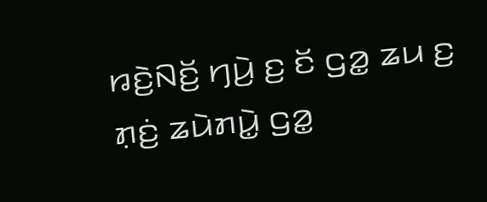ꤙꤢꤧ꤬ꤡꤢꤩ꤬ ꤚꤣꤧ꤬ ꤢ꤬ ꤢꤩ ꤞꤤ꤭ ꤘꤣ ꤢ꤬ ꤊ꤫ꤢꤦ꤬ ꤘꤣꤧꤊꤣꤧ꤭ ꤞꤤ꤭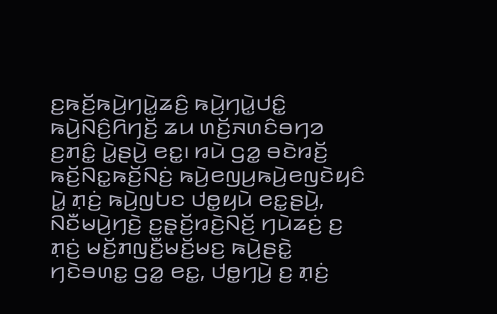ꤢ꤬ꤒꤢꤩ꤬ꤒꤣꤧ꤬ꤚꤣꤧ꤭ꤘꤢꤨ꤬ ꤒꤣꤧ꤬ꤚꤣꤧ꤭ꤓꤢꤨ꤭ ꤒꤣꤧ꤬ꤡꤢꤨ꤬ꤖꤚꤢꤩ꤬ ꤘꤣ ꤛꤢꤩ꤬ꤏꤛꤢꤨꤋꤚꤤ ꤢ꤬ꤊꤢꤨ꤭ ꤣꤧ꤭ꤔꤣꤧ꤬ ꤕꤢ꤭꤯ ꤙꤣꤧ ꤞꤤ꤭ ꤋꤢꤧꤙꤢꤩ꤬ ꤒꤢꤩ꤬ꤡꤢ꤭ꤒꤢꤩ꤬ꤡꤢꤦ꤬ ꤒꤣꤧ꤬ꤕꤜꤣ꤬ꤒꤣꤧ꤬ꤕꤜꤢꤧꤟꤢꤨ ꤣꤧ꤭ ꤊ꤫ꤢꤦ꤬ ꤒꤣꤧ꤬ꤜꤝꤢ ꤓꤥ꤭ꤟꤣꤧ ꤕꤢ꤭ꤔꤣꤧ꤬, ꤡꤢꤪꤗꤣꤧ꤬ꤚꤢꤧ꤬ ꤢ꤬ꤔ꤫ꤢꤩ꤬ꤙꤢꤧ꤬ꤡꤢꤩ꤬ ꤚꤣꤧꤘꤢꤦ꤬ ꤢ꤬ ꤊ꤫ꤢꤦ꤬ ꤗꤢꤩ꤬ꤊꤜꤢꤪ꤬ꤗꤢꤩ꤬ꤗꤢ꤬ ꤒꤣꤧ꤬ꤔꤢꤧ꤭ ꤚꤢꤧꤋꤛꤢ꤭ ꤞꤤ꤭ ꤕꤢ꤭, ꤓꤥ꤭ꤚꤣꤧ꤬ ꤢ꤬ ꤊ꤫ꤢꤦ꤬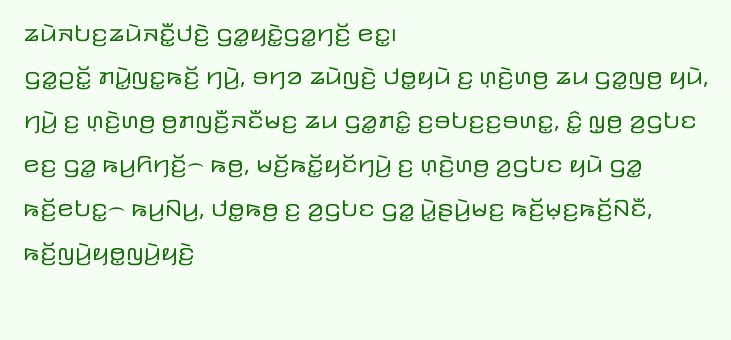ꤘꤣꤧꤏꤝꤢ꤬ꤘꤣꤧꤏꤢꤪ꤭ꤓꤢꤧ꤬ ꤞꤤ꤭ꤟꤢꤧ꤭ꤞꤤ꤭ꤚꤢꤩ꤬ ꤕꤢ꤭꤯
ꤞꤤ꤭ꤑꤢꤩ꤭ ꤊꤣꤧ꤭ꤜꤢ꤭ꤒꤢꤩ꤬ ꤚꤣꤧ꤬, ꤋꤚꤤ ꤘꤣꤧꤜꤢꤧ꤬ ꤓꤥ꤭ꤟꤣꤧ ꤢ꤬ ꤛ꤫ꤢꤧ꤬ꤛꤥ꤬ ꤘꤣ ꤞꤤ꤭ꤜꤥ꤬ ꤟꤣꤧ, ꤚꤣꤧ꤬ ꤢ꤬ ꤛ꤫ꤢꤧ꤬ꤛꤥ꤬ ꤥ꤬ꤊꤜꤢꤪ꤬ꤏꤢꤪꤗꤢ꤬ ꤘꤣ ꤞꤤ꤭ꤊꤢꤨ꤭ ꤢ꤬ꤋꤝꤢ꤬ꤢ꤬ꤋꤛꤢ꤭, ꤢꤨ꤭ ꤜ꤫ꤥ꤬ ꤤ꤬ꤞꤝꤢ ꤕꤢ꤬ ꤞꤤ꤭ ꤒꤣ꤬ꤖꤚꤢꤩ꤬꤮ ꤒꤥ꤬, ꤗꤢꤩ꤬ꤒꤢꤩ꤭ꤟꤢꤩꤚꤣꤧ꤬ ꤢ꤬ ꤛ꤫ꤢꤧ꤬ꤛꤥ꤬ ꤤ꤬ꤞꤝꤢ ꤟꤣꤧ ꤞꤤ꤭ ꤒꤢꤩ꤬ꤕꤝꤢ꤭꤮ ꤒꤣ꤬ꤡꤣ꤬, ꤓꤥ꤭ꤒꤥ꤬ ꤢ꤬ ꤤ꤬ꤞꤝꤢ ꤞꤤ꤭ ꤣꤧ꤭ꤔꤣꤧ꤬ꤗꤢ꤬ ꤒꤢꤩ꤬ꤗ꤫ꤢ꤬ꤒꤢꤩ꤬ꤡꤢꤪ, ꤒꤢꤩ꤬ꤜꤣꤧ꤬ꤟꤥ꤭ꤜꤣꤧ꤬ꤟꤢꤧ꤬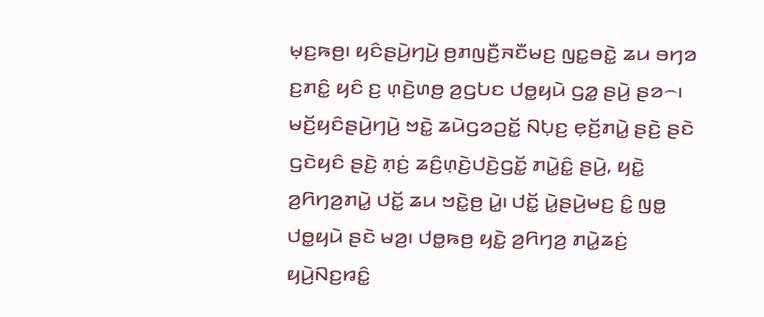ꤗ꤫ꤢ꤬ꤒꤥ꤬꤯ ꤟꤢꤨꤔꤣꤧ꤬ꤚꤣꤧ꤬ ꤥ꤬ꤊꤜꤢꤪ꤬ꤏꤢꤪꤗꤢ꤬ ꤜꤢ꤭ꤋꤢꤧ꤭ ꤘꤣ ꤋꤚꤤ ꤢ꤬ꤊꤢꤨ꤭ ꤟꤢꤨ ꤢ꤬ ꤛ꤫ꤢꤧ꤬ꤛꤥ꤬ ꤤ꤬ꤞꤝꤢ ꤓꤥ꤭ꤟꤣꤧ ꤞꤤ꤭ ꤔꤣꤧ꤬ ꤔꤤ꤮꤯
ꤗꤢꤩ꤬ꤟꤢꤨꤔꤣꤧ꤬ꤚꤣꤧ꤬ ꤠꤢꤧ꤭ ꤘꤣꤧꤞꤤꤑꤢꤩ꤭ ꤡꤝ꤫ꤢ꤬ ꤕ꤫ꤢꤩ꤬ꤊꤣꤧ꤭ ꤔꤢꤧ꤬ ꤔꤢꤧ ꤞꤢꤧꤟꤢꤨ ꤔꤢꤧ꤬ ꤊ꤫ꤢꤦ꤬ ꤘꤢꤨ꤬ꤛ꤫ꤢꤧ꤬ꤓꤢꤧ꤬ꤞꤢꤩ꤭ ꤊꤣꤧ꤭ꤢꤨ꤭ ꤔꤣꤧ꤬, ꤟꤢꤧ꤭ ꤤ꤬ꤖꤚꤤ꤬ꤊꤣꤧ꤭ ꤓꤢꤩ꤭ ꤘꤣ ꤠꤢꤧ꤭ꤥ꤬ ꤣꤧ꤭꤯ ꤓꤢꤩ꤭ ꤣꤧ꤭ꤔꤣꤧ꤬ꤗꤢ꤬ ꤢꤨ꤭ ꤜꤥ꤭ ꤓꤥ꤭ꤟꤣꤧ ꤔꤢꤧ ꤗꤤ꤬꤯ ꤓꤥ꤭ꤒꤥ꤬ ꤟꤢꤧ꤭ ꤤ꤬ꤖꤚꤤ꤬ ꤊꤣꤧ꤭ꤘꤢꤦ꤬ ꤟꤣꤧ꤬ꤡꤢ꤬ꤙꤢꤨ꤭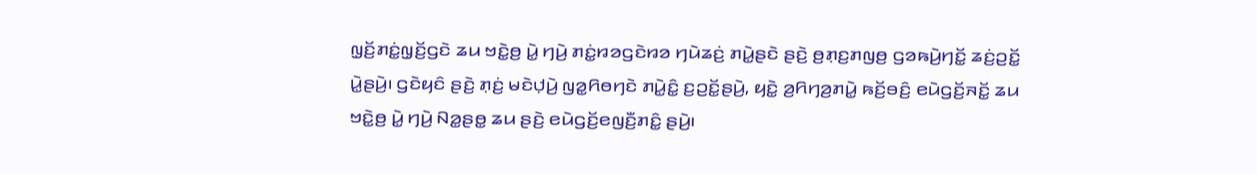ꤜ꤫ꤢꤩ꤬ꤊꤢꤦ꤭ꤜ꤫ꤢꤩ꤬ꤞꤢꤧ ꤘꤣ ꤠꤢꤧ꤭ꤥ꤬ ꤣꤧ꤭ ꤚꤣꤧ꤬ ꤊꤢꤦ꤭ꤙꤤꤞꤢꤧꤙꤤ ꤚꤣꤧꤘꤢꤦ꤬ ꤊꤣꤧ꤭ꤔꤢꤧ ꤔꤢꤧ꤬ ꤥ꤬ꤊ꤫ꤢ꤬ꤊꤜꤥ꤬ ꤞꤤꤒꤣꤧ꤬ꤚꤢꤩ꤭ ꤘꤢꤦ꤬ꤑꤢꤩ꤭ ꤣꤧ꤭ꤔꤣꤧ꤬꤯ ꤞꤢꤧꤟꤢꤨ ꤔꤢꤧ꤬ ꤊ꤫ꤢꤦ꤬ ꤗꤢꤧꤓ꤫ꤣꤧ꤬ ꤜꤤ꤭ꤖꤥꤚꤢꤧ ꤊꤣꤧ꤭ꤢꤨ꤭ ꤢ꤬ꤑꤢꤩ꤭ꤔꤣꤧ꤬, ꤟꤢꤧ꤭ ꤤ꤬ꤖꤚꤤ꤬ꤊꤣꤧ꤭ ꤒꤢꤩ꤬ꤋꤢꤨ꤬ ꤕꤣꤧꤞꤢꤩ꤬ꤏꤢꤩ꤭ ꤘꤣ ꤠꤢꤧ꤭ꤥ꤬ ꤣꤧ꤭ ꤚꤣꤧ꤬ ꤡꤤ꤭ꤔꤥ꤭ ꤘꤣ ꤔꤢꤧ꤬ ꤕꤣꤧꤞꤢꤩ꤬ꤕꤜꤢꤪ꤬ꤊꤢꤨ꤭ ꤔꤣꤧ꤬꤯